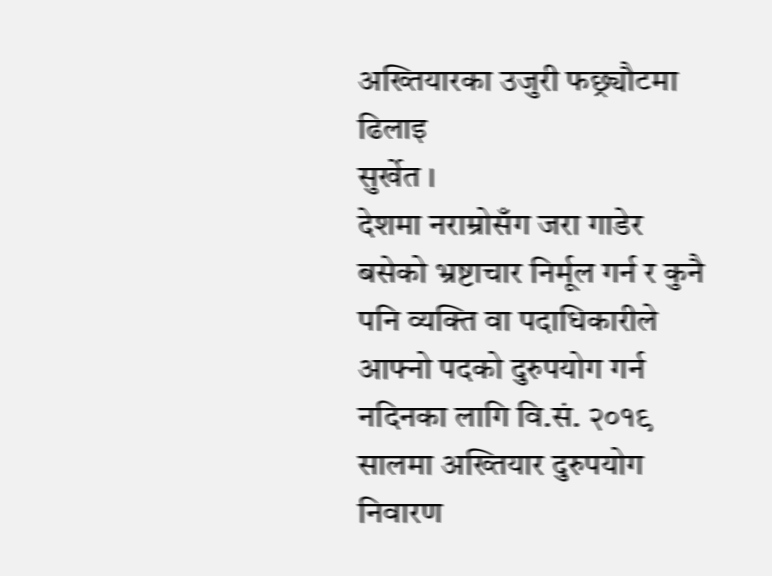अख्तियारका उजुरी फछ्र्यौटमा ढिलाइ
सुर्खेत ।
देशमा नराम्रोसँग जरा गाडेर बसेको भ्रष्टाचार निर्मूल गर्न र कुनै पनि व्यक्ति वा पदाधिकारीले आफ्नो पदको दुरुपयोग गर्न नदिनका लागि वि.सं. २०१९ सालमा अख्तियार दुरुपयोग निवारण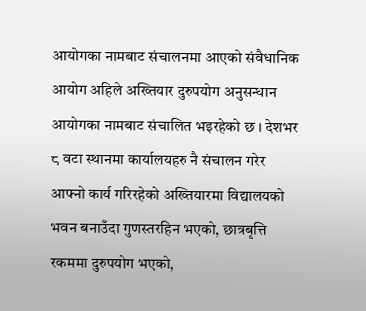आयोगका नामबाट संचालनमा आएको संवैधानिक आयोग अहिले अख्तियार दुरुपयोग अनुसन्धान आयोगका नामबाट संचालित भइरहेको छ । देशभर ८ वटा स्थानमा कार्यालयहरु नै संचालन गरेर आफ्नो कार्य गरिरहेको अख्तियारमा विद्यालयको भवन बनाउँदा गुणस्तरहिन भएको, छात्रबृत्ति रकममा दुरुपयोग भएको,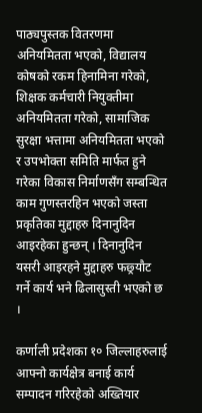पाठ्यपुस्तक वितरणमा अनियमितता भएको, विद्यालय कोषको रकम हिनामिना गरेको, शिक्षक कर्मचारी नियुक्तीमा अनियमितता गरेको, सामाजिक सुरक्षा भत्तामा अनियमितता भएको र उपभोक्ता समिति मार्फत हुने गरेका विकास निर्माणसँग सम्बन्धित काम गुणस्तरहिन भएको जस्ता प्रकृतिका मुद्दाहरु दिनानुदिन आइरहेका हुन्छन् । दिनानुदिन यसरी आइरहने मुद्दाहरु फछ्र्यौट गर्ने कार्य भने ढिलासुस्ती भएको छ ।

कर्णाली प्रदेशका १० जिल्लाहरुलाई आफ्नो कार्यक्षेत्र बनाई कार्य सम्पादन गरिरहेको अख्तियार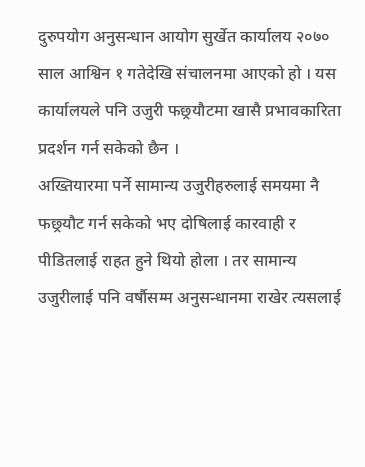दुरुपयोग अनुसन्धान आयोग सुर्खेत कार्यालय २०७० साल आश्विन १ गतेदेखि संचालनमा आएको हो । यस कार्यालयले पनि उजुरी फछ्र्यौटमा खासै प्रभावकारिता प्रदर्शन गर्न सकेको छैन ।
अख्तियारमा पर्ने सामान्य उजुरीहरुलाई समयमा नै फछ्र्यौट गर्न सकेको भए दोषिलाई कारवाही र पीडितलाई राहत हुने थियो होला । तर सामान्य उजुरीलाई पनि वर्षौसम्म अनुसन्धानमा राखेर त्यसलाई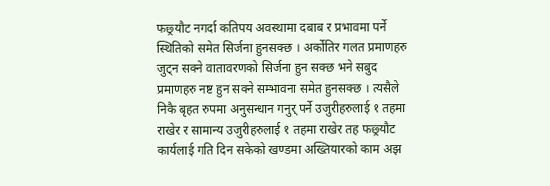फछ्र्यौट नगर्दा कतिपय अवस्थामा दबाब र प्रभावमा पर्ने स्थितिको समेत सिर्जना हुनसक्छ । अर्कोतिर गलत प्रमाणहरु जुट्न सक्ने वातावरणको सिर्जना हुन सक्छ भने सबुद प्रमाणहरु नष्ट हुन सक्ने सम्भावना समेत हुनसक्छ । त्यसैले निकै बृहत रुपमा अनुसन्धान गनुर् पर्ने उजुरीहरुलाई १ तहमा राखेर र सामान्य उजुरीहरुलाई १ तहमा राखेर तह फछ्र्यौट कार्यलाई गति दिन सकेको खण्डमा अख्तियारको काम अझ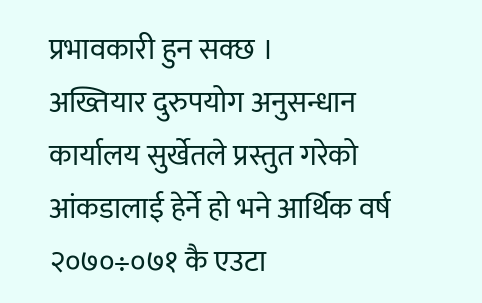प्रभावकारी हुन सक्छ ।
अख्तियार दुरुपयोग अनुसन्धान कार्यालय सुर्खेतले प्रस्तुत गरेको आंकडालाई हेर्ने हो भने आर्थिक वर्ष २०७०÷०७१ कै एउटा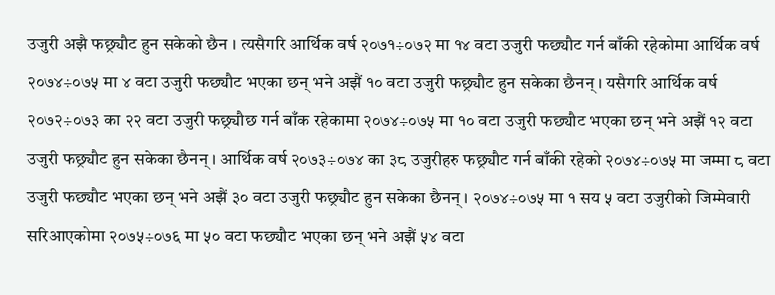उजुरी अझै फछ्र्यौट हुन सकेको छैन । त्यसैगरि आर्थिक वर्ष २०७१÷०७२ मा १४ वटा उजुरी फछ्यौट गर्न बाँकी रहेकोमा आर्थिक वर्ष २०७४÷०७५ मा ४ वटा उजुरी फछ्यौट भएका छन् भने अझैं १० वटा उजुरी फछ्र्यौट हुन सकेका छैनन् । यसैगरि आर्थिक वर्ष २०७२÷०७३ का २२ वटा उजुरी फछ्र्यौछ गर्न बाँक रहेकामा २०७४÷०७५ मा १० वटा उजुरी फछ्यौट भएका छन् भने अझैं १२ वटा उजुरी फछ्र्यौट हुन सकेका छैनन् । आर्थिक वर्ष २०७३÷०७४ का ३८ उजुरीहरु फछ्र्यौट गर्न बाँकी रहेको २०७४÷०७५ मा जम्मा ८ वटा उजुरी फछ्यौट भएका छन् भने अझैं ३० वटा उजुरी फछ्र्यौट हुन सकेका छैनन् । २०७४÷०७५ मा १ सय ५ वटा उजुरीको जिम्मेवारी सरिआएकोमा २०७५÷०७६ मा ५० वटा फछ्यौट भएका छन् भने अझैं ५४ वटा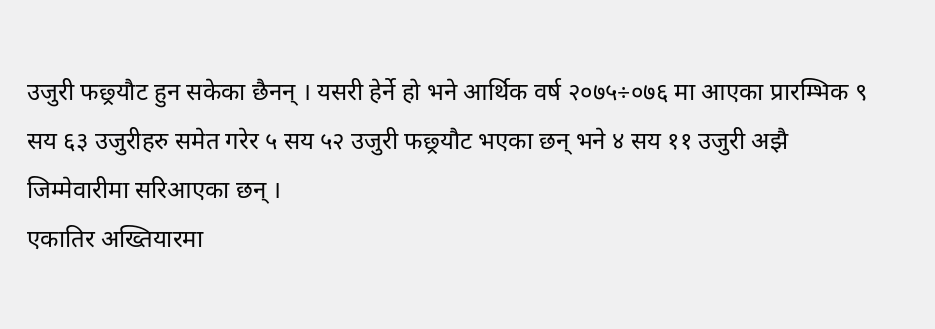उजुरी फछ्र्यौट हुन सकेका छैनन् । यसरी हेर्ने हो भने आर्थिक वर्ष २०७५÷०७६ मा आएका प्रारम्भिक ९ सय ६३ उजुरीहरु समेत गरेर ५ सय ५२ उजुरी फछ्र्यौट भएका छन् भने ४ सय ११ उजुरी अझै जिम्मेवारीमा सरिआएका छन् ।
एकातिर अख्तियारमा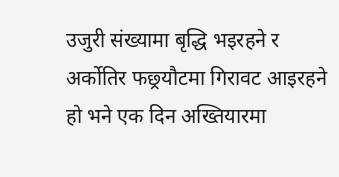उजुरी संख्यामा बृद्धि भइरहने र अर्कोतिर फछ्र्यौटमा गिरावट आइरहने हो भने एक दिन अख्तियारमा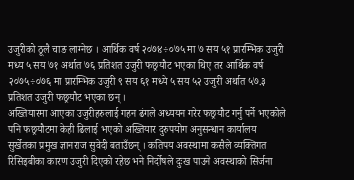उजुरीको ठूलै चाङ लाग्नेछ । आर्थिक वर्ष २०७४÷०७५ मा ७ सय ५१ प्रारम्भिक उजुरी मध्य ५ सय ७१ अर्थात ७६ प्रतिशत उजुरी फछ्र्यौट भएका थिए तर आर्थिक वर्ष २०७५÷०७६ मा प्रारम्भिक उजुरी ९ सय ६१ मध्ये ५ सय ५२ उजुरी अर्थात ५७.३ प्रतिशत उजुरी फछ्र्यौट भएका छन् ।
अख्तियारमा आएका उजुरीहरुलाई गहन ढंगले अध्ययन गरेर फछ्र्यौट गर्नु पर्ने भएकोले पनि फछ्र्यौटमा केही ढिलाई भएको अख्तियार दुरुपयोग अनुसन्धान कार्यालय सुर्खेतका प्रमुख ज्ञानराज सुवेदी बताउँछन् । कतिपय अवस्थामा कसैले व्यक्तिगत रिसिइबीका कारण उजुरी दिएको रहेछ भने निर्दोषले दुःख पाउने अवस्थाको सिर्जना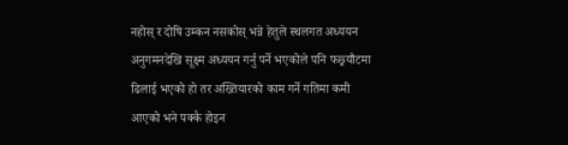नहोस् र दोषि उम्कन नसकोस् भन्ने हेतुले स्थलगत अध्ययन अनुगमनदेखि सूक्ष्म अध्ययन गर्नु पर्ने भएकोले पनि फछ्र्यौटमा ढिलाई भएको हो तर अख्तियारको काम गर्ने गतिमा कमी आएको भने पक्कै होइन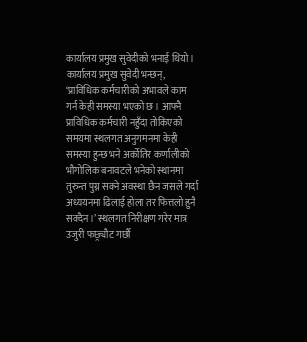कार्यालय प्रमुख सुवेदीको भनाई थियो ।
कार्यालय प्रमुख सुवेदी भन्छन्, ‘प्राविधिक कर्मचारीको अभावले काम गर्न केही समस्या भएको छ । आफ्नै प्राविधिक कर्मचारी नहुँदा तोकिएको समयमा स्थलगत अनुगमनमा केही समस्या हुन्छ भने अर्कोतिर कर्णालीको भौगोलिक बनावटले भनेको स्थानमा तुरुन्त पुग्न सक्ने अवस्था छैन जसले गर्दा अध्ययनमा ढिलाई होला तर फित्तलो हुनै सक्दैन ।’ स्थलगत निरीक्षण गरेर मात्र उजुरी फछ्र्यौट गर्छौ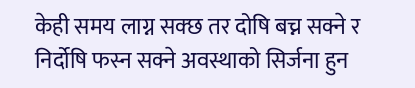केही समय लाग्न सक्छ तर दोषि बच्न सक्ने र निर्दोषि फस्न सक्ने अवस्थाको सिर्जना हुन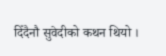दिँदैनौ सुवेदीको कथन थियो ।